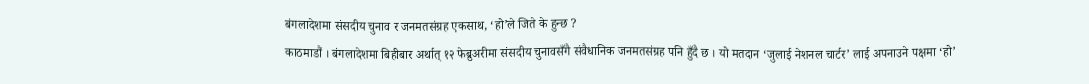बंगलादेशमा संसदीय चुनाव र जनमतसंग्रह एकसाथ, ‘हो’ले जिते के हुन्छ ?
काठमाडौं । बंगलादेशमा बिहीबार अर्थात् १२ फेब्रुअरीमा संसदीय चुनावसँगै संवैधानिक जनमतसंग्रह पनि हुँदै छ । यो मतदान ‘जुलाई नेशनल चार्टर’ लाई अपनाउने पक्षमा ‘हो’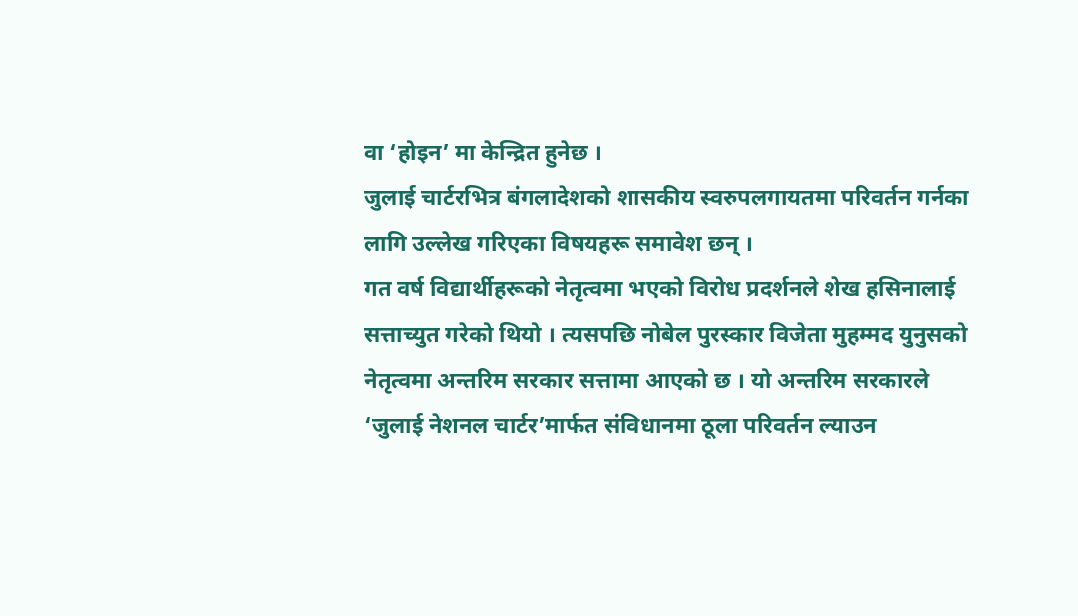वा ‘होइन’ मा केन्द्रित हुनेछ ।
जुलाई चार्टरभित्र बंगलादेशको शासकीय स्वरुपलगायतमा परिवर्तन गर्नका लागि उल्लेख गरिएका विषयहरू समावेश छन् ।
गत वर्ष विद्यार्थीहरूको नेतृत्वमा भएको विरोध प्रदर्शनले शेख हसिनालाई सत्ताच्युत गरेको थियो । त्यसपछि नोबेल पुरस्कार विजेता मुहम्मद युनुसको नेतृत्वमा अन्तरिम सरकार सत्तामा आएको छ । यो अन्तरिम सरकारले ‘जुलाई नेशनल चार्टर’मार्फत संविधानमा ठूला परिवर्तन ल्याउन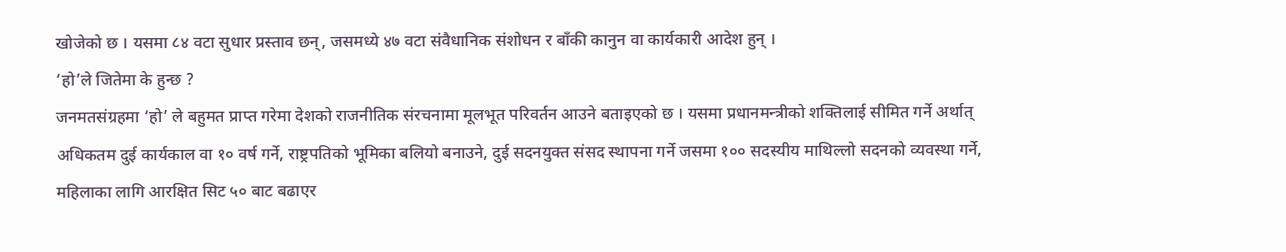खोजेको छ । यसमा ८४ वटा सुधार प्रस्ताव छन्, जसमध्ये ४७ वटा संवैधानिक संशोधन र बाँकी कानुन वा कार्यकारी आदेश हुन् ।
‘हो’ले जितेमा के हुन्छ ?
जनमतसंग्रहमा ‘हो’ ले बहुमत प्राप्त गरेमा देशको राजनीतिक संरचनामा मूलभूत परिवर्तन आउने बताइएको छ । यसमा प्रधानमन्त्रीको शक्तिलाई सीमित गर्ने अर्थात् अधिकतम दुई कार्यकाल वा १० वर्ष गर्ने, राष्ट्रपतिको भूमिका बलियो बनाउने, दुई सदनयुक्त संसद स्थापना गर्ने जसमा १०० सदस्यीय माथिल्लो सदनको व्यवस्था गर्ने, महिलाका लागि आरक्षित सिट ५० बाट बढाएर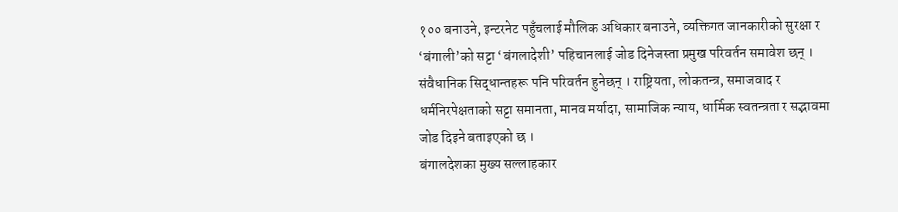१०० बनाउने, इन्टरनेट पहुँचलाई मौलिक अधिकार बनाउने, व्यक्तिगत जानकारीको सुरक्षा र ‘बंगाली’को सट्टा ‘बंगलादेशी’ पहिचानलाई जोड दिनेजस्ता प्रमुख परिवर्तन समावेश छन् ।
संवैधानिक सिद्धान्तहरू पनि परिवर्तन हुनेछन् । राष्ट्रियता, लोकतन्त्र, समाजवाद र धर्मनिरपेक्षताको सट्टा समानता, मानव मर्यादा, सामाजिक न्याय, धार्मिक स्वतन्त्रता र सद्भावमा जोड दिइने बताइएको छ ।
बंगालदेशका मुख्य सल्लाहकार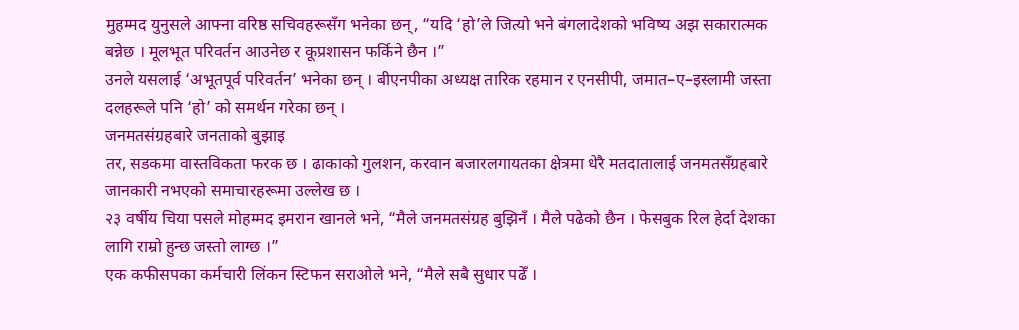मुहम्मद युनुसले आफ्ना वरिष्ठ सचिवहरूसँग भनेका छन्, “यदि ‘हो’ले जित्यो भने बंगलादेशको भविष्य अझ सकारात्मक बन्नेछ । मूलभूत परिवर्तन आउनेछ र कूप्रशासन फर्किने छैन ।”
उनले यसलाई ‘अभूतपूर्व परिवर्तन’ भनेका छन् । बीएनपीका अध्यक्ष तारिक रहमान र एनसीपी, जमात–ए–इस्लामी जस्ता दलहरूले पनि ‘हो’ को समर्थन गरेका छन् ।
जनमतसंग्रहबारे जनताको बुझाइ
तर, सडकमा वास्तविकता फरक छ । ढाकाको गुलशन, करवान बजारलगायतका क्षेत्रमा धेरै मतदातालाई जनमतसँग्रहबारे जानकारी नभएको समाचारहरूमा उल्लेख छ ।
२३ वर्षीय चिया पसले मोहम्मद इमरान खानले भने, “मैले जनमतसंग्रह बुझिनँ । मैले पढेको छैन । फेसबुक रिल हेर्दा देशका लागि राम्रो हुन्छ जस्तो लाग्छ ।”
एक कफीसपका कर्मचारी लिंकन स्टिफन सराओले भने, “मैले सबै सुधार पढेँ ।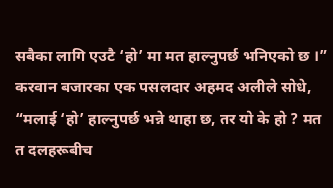सबैका लागि एउटै ‘हो’ मा मत हाल्नुपर्छ भनिएको छ ।”
करवान बजारका एक पसलदार अहमद अलीले सोधे, “मलाई ‘हो’ हाल्नुपर्छ भन्ने थाहा छ, तर यो के हो ? मत त दलहरूबीच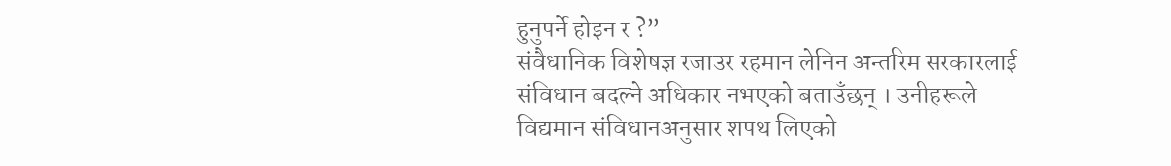हुनुपर्ने होइन र ?”
संवैधानिक विशेषज्ञ रजाउर रहमान लेनिन अन्तरिम सरकारलाई संविधान बदल्ने अधिकार नभएको बताउँछन् । उनीहरूले विद्यमान संविधानअनुसार शपथ लिएको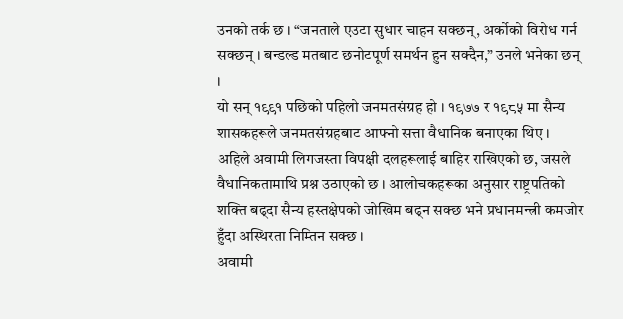उनको तर्क छ । “जनताले एउटा सुधार चाहन सक्छन्, अर्कोको विरोध गर्न सक्छन् । बन्डल्ड मतबाट छनोटपूर्ण समर्थन हुन सक्दैन,” उनले भनेका छन् ।
यो सन् १९९१ पछिको पहिलो जनमतसंग्रह हो । १९७७ र १९८५ मा सैन्य शासकहरूले जनमतसंग्रहबाट आफ्नो सत्ता वैधानिक बनाएका थिए । अहिले अवामी लिगजस्ता विपक्षी दलहरूलाई बाहिर राखिएको छ, जसले वैधानिकतामाथि प्रश्न उठाएको छ । आलोचकहरूका अनुसार राष्ट्रपतिको शक्ति बढ्दा सैन्य हस्तक्षेपको जोखिम बढ्न सक्छ भने प्रधानमन्त्री कमजोर हुँदा अस्थिरता निम्तिन सक्छ ।
अवामी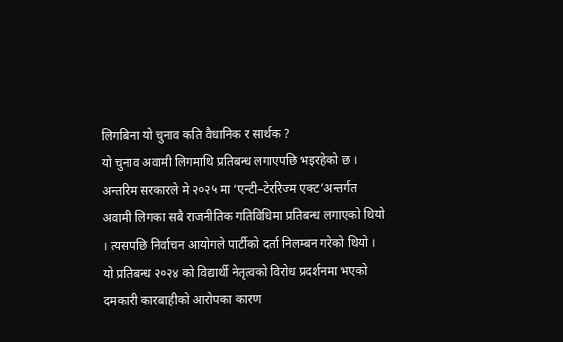लिगबिना यो चुनाव कति वैधानिक र सार्थक ?
यो चुनाव अवामी लिगमाथि प्रतिबन्ध लगाएपछि भइरहेको छ । अन्तरिम सरकारले मे २०२५ मा ‘एन्टी–टेररिज्म एक्ट’अन्तर्गत अवामी लिगका सबै राजनीतिक गतिविधिमा प्रतिबन्ध लगाएको थियो । त्यसपछि निर्वाचन आयोगले पार्टीको दर्ता निलम्बन गरेको थियो ।
यो प्रतिबन्ध २०२४ को विद्यार्थी नेतृत्वको विरोध प्रदर्शनमा भएको दमकारी कारबाहीको आरोपका कारण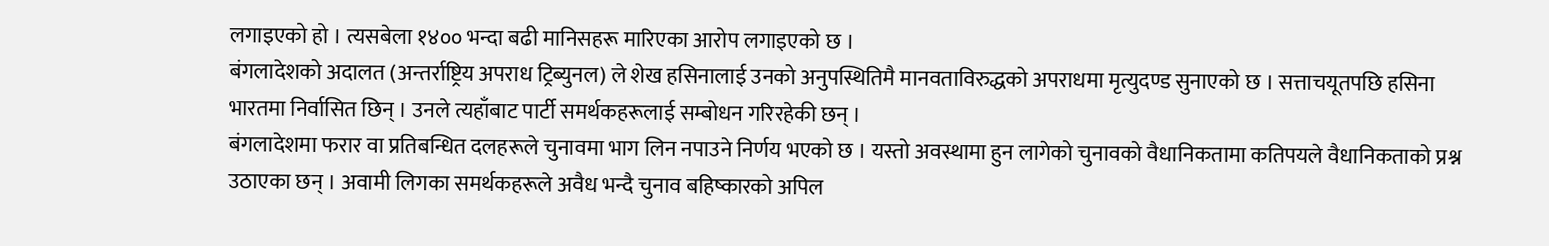लगाइएको हो । त्यसबेला १४०० भन्दा बढी मानिसहरू मारिएका आरोप लगाइएको छ ।
बंगलादेशको अदालत (अन्तर्राष्ट्रिय अपराध ट्रिब्युनल) ले शेख हसिनालाई उनको अनुपस्थितिमै मानवताविरुद्धको अपराधमा मृत्युदण्ड सुनाएको छ । सत्ताचयूतपछि हसिना भारतमा निर्वासित छिन् । उनले त्यहाँबाट पार्टी समर्थकहरूलाई सम्बोधन गरिरहेकी छन् ।
बंगलादेशमा फरार वा प्रतिबन्धित दलहरूले चुनावमा भाग लिन नपाउने निर्णय भएको छ । यस्तो अवस्थामा हुन लागेको चुनावको वैधानिकतामा कतिपयले वैधानिकताको प्रश्न उठाएका छन् । अवामी लिगका समर्थकहरूले अवैध भन्दै चुनाव बहिष्कारको अपिल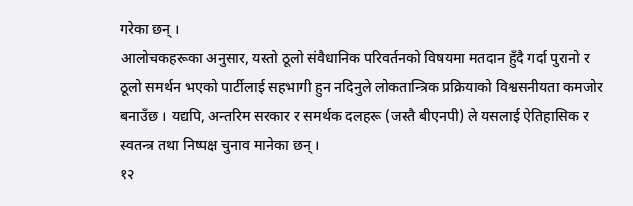गरेका छन् ।
आलोचकहरूका अनुसार, यस्तो ठूलो संवैधानिक परिवर्तनको विषयमा मतदान हुँदै गर्दा पुरानो र ठूलो समर्थन भएको पार्टीलाई सहभागी हुन नदिनुले लोकतान्त्रिक प्रक्रियाको विश्वसनीयता कमजोर बनाउँछ । यद्यपि, अन्तरिम सरकार र समर्थक दलहरू (जस्तै बीएनपी) ले यसलाई ऐतिहासिक र स्वतन्त्र तथा निष्पक्ष चुनाव मानेका छन् ।
१२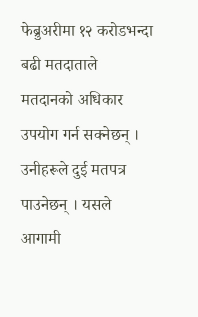फेब्रुअरीमा १२ करोडभन्दा बढी मतदाताले मतदानको अधिकार उपयोग गर्न सक्नेछन् । उनीहरूले दुई मतपत्र पाउनेछन् । यसले आगामी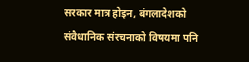सरकार मात्र होइन, बंगलादेशको संवैधानिक संरचनाको विषयमा पनि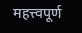महत्त्वपूर्ण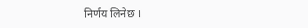निर्णय लिनेछ ।